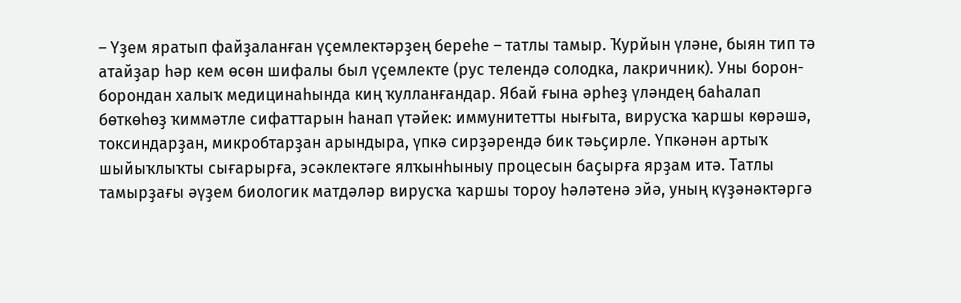– Үҙем яратып файҙаланған үҫемлектәрҙең береһе – татлы тамыр. Ҡурйын үләне, быян тип тә атайҙар һәр кем өсөн шифалы был үҫемлекте (рус телендә солодка, лакричник). Уны борон-борондан халыҡ медицинаһында киң ҡулланғандар. Ябай ғына әрһеҙ үләндең баһалап бөткөһөҙ ҡиммәтле сифаттарын һанап үтәйек: иммунитетты нығыта, вирусҡа ҡаршы көрәшә, токсиндарҙан, микробтарҙан арындыра, үпкә сирҙәрендә бик тәьҫирле. Үпкәнән артыҡ шыйыҡлыҡты сығарырға, эсәклектәге ялҡынһыныу процесын баҫырға ярҙам итә. Татлы тамырҙағы әүҙем биологик матдәләр вирусҡа ҡаршы тороу һәләтенә эйә, уның күҙәнәктәргә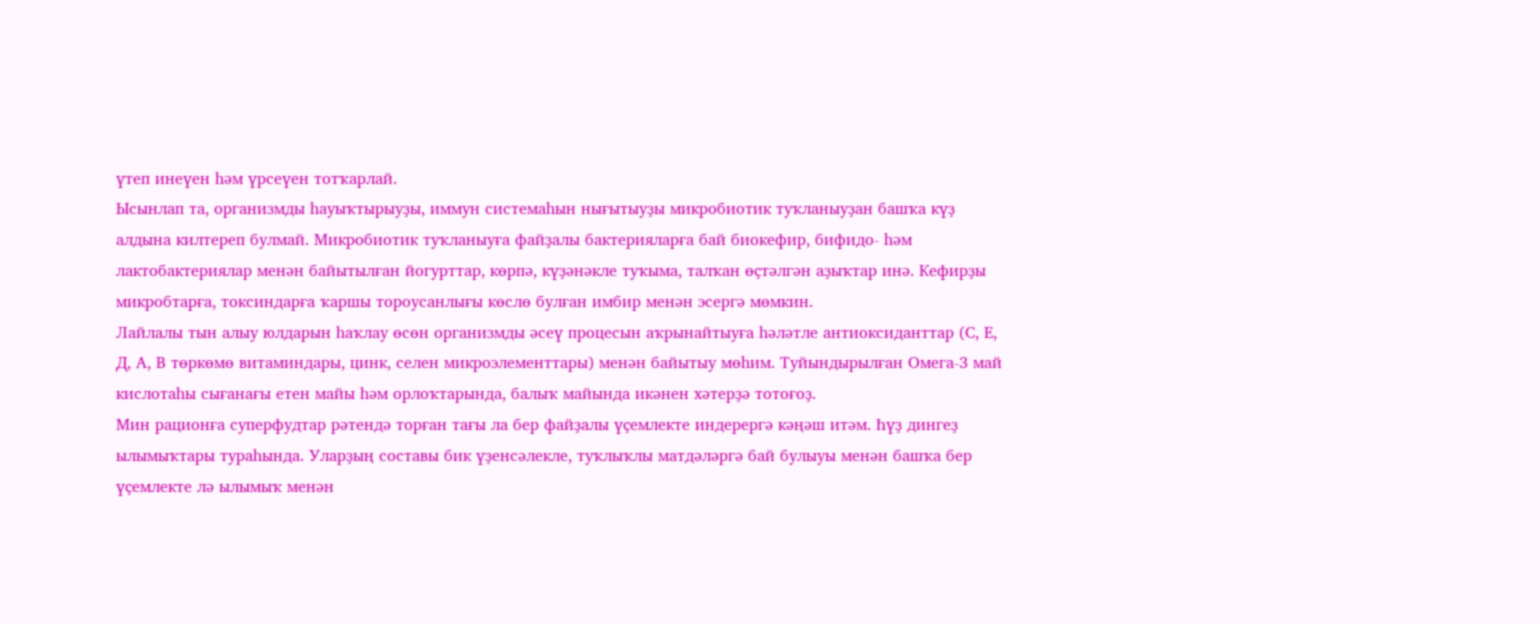үтеп инеүен һәм үрсеүен тотҡарлай.
Ысынлап та, организмды һауыҡтырыуҙы, иммун системаһын нығытыуҙы микробиотик туҡланыуҙан башҡа күҙ алдына килтереп булмай. Микробиотик туҡланыуға файҙалы бактерияларға бай биокефир, бифидо- һәм лактобактериялар менән байытылған йогурттар, көрпә, күҙәнәкле туҡыма, талҡан өҫтәлгән аҙыҡтар инә. Кефирҙы микробтарға, токсиндарға ҡаршы тороусанлығы көслө булған имбир менән эсергә мөмкин.
Лайлалы тын алыу юлдарын һаҡлау өсөн организмды әсеү процесын аҡрынайтыуға һәләтле антиоксиданттар (С, Е, Д, А, В төркөмө витаминдары, цинк, селен микроэлементтары) менән байытыу мөһим. Туйындырылған Омега-3 май кислотаһы сығанағы етен майы һәм орлоҡтарында, балыҡ майында икәнен хәтерҙә тотоғоҙ.
Мин рационға суперфудтар рәтендә торған тағы ла бер файҙалы үҫемлекте индерергә кәңәш итәм. Һүҙ дингеҙ ылымыҡтары тураһында. Уларҙың составы бик үҙенсәлекле, туҡлыҡлы матдәләргә бай булыуы менән башҡа бер үҫемлекте лә ылымыҡ менән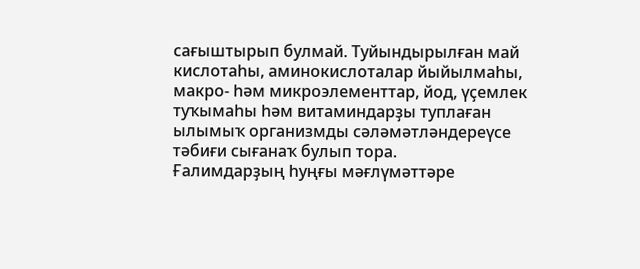сағыштырып булмай. Туйындырылған май кислотаһы, аминокислоталар йыйылмаһы, макро- һәм микроэлементтар, йод, үҫемлек туҡымаһы һәм витаминдарҙы туплаған ылымыҡ организмды сәләмәтләндереүсе тәбиғи сығанаҡ булып тора.
Ғалимдарҙың һуңғы мәғлүмәттәре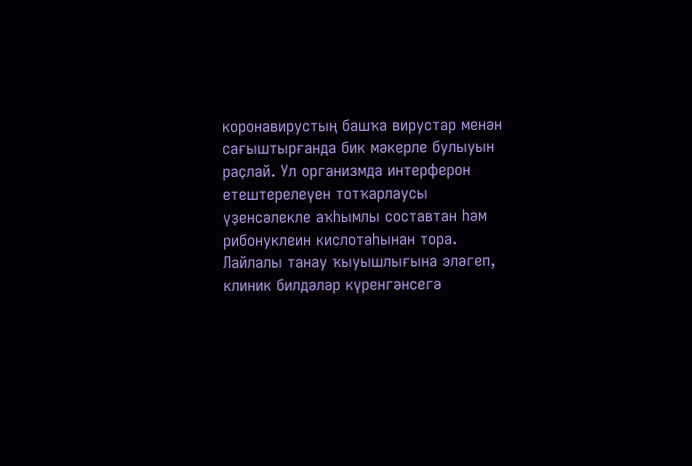коронавирустың башҡа вирустар менән сағыштырғанда бик мәкерле булыуын раҫлай. Ул организмда интерферон етештерелеүен тотҡарлаусы үҙенсәлекле аҡһымлы составтан һәм рибонуклеин кислотаһынан тора. Лайлалы танау ҡыуышлығына эләгеп, клиник билдәләр күренгәнсегә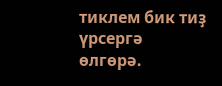тиклем бик тиҙ үрсергә өлгөрә.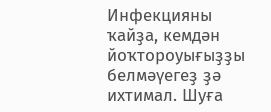Инфекцияны ҡайҙа, кемдән йоҡтороуығыҙҙы белмәүегеҙ ҙә ихтимал. Шуға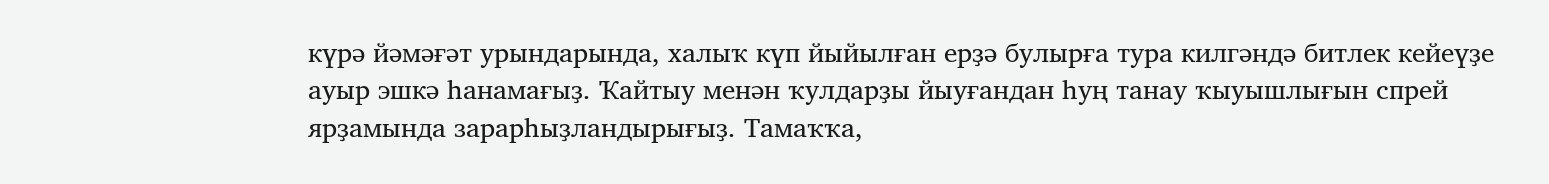күрә йәмәғәт урындарында, халыҡ күп йыйылған ерҙә булырға тура килгәндә битлек кейеүҙе ауыр эшкә һанамағыҙ. Ҡайтыу менән ҡулдарҙы йыуғандан һуң танау ҡыуышлығын спрей ярҙамында зарарһыҙландырығыҙ. Тамаҡҡа,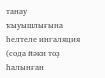танау ҡыуышлығына һелтеле ингаляция (сода йәки тоҙ һалынған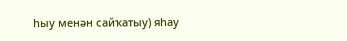һыу менән сайҡатыу) яһау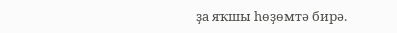ҙа яҡшы һөҙөмтә бирә.